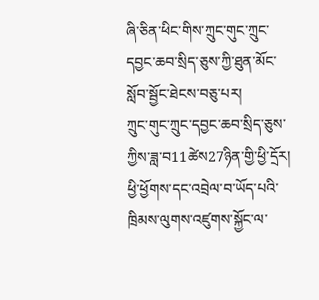ཞི་ཅིན་ཕིང་གིས་ཀྲུང་གུང་ཀྲུང་དབྱང་ཆབ་སྲིད་ཅུས་ཀྱི་ཐུན་མོང་སློབ་སྦྱོང་ཐེངས་བཅུ་པར།
ཀྲུང་གུང་ཀྲུང་དབྱང་ཆབ་སྲིད་ཅུས་ཀྱིས་ཟླ་བ11ཚེས27ཉིན་གྱི་ཕྱི་དྲོར། ཕྱི་ཕྱོགས་དང་འབྲེལ་བ་ཡོད་པའི་ཁྲིམས་ལུགས་འཛུགས་སྐྱོང་ལ་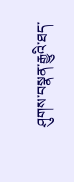ཤུགས་བསྣན་རྒྱུའི་ཐད་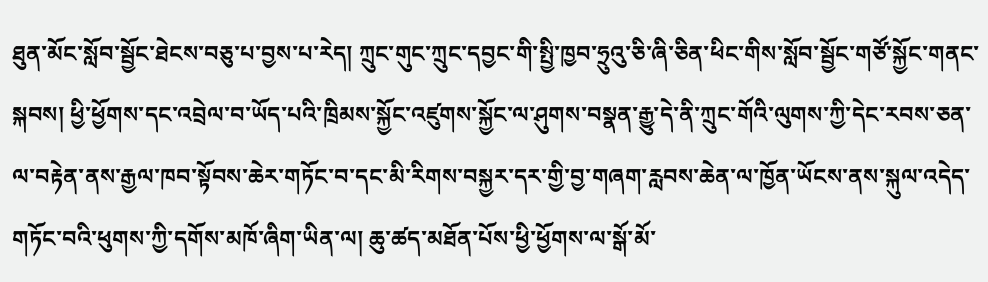ཐུན་མོང་སློབ་སྦྱོང་ཐེངས་བཅུ་པ་བྱས་པ་རེད། ཀྲུང་གུང་ཀྲུང་དབྱང་གི་སྤྱི་ཁྱབ་ཧྲུའུ་ཅི་ཞི་ཅིན་ཕིང་གིས་སློབ་སྦྱོང་གཙོ་སྐྱོང་གནང་སྐབས། ཕྱི་ཕྱོགས་དང་འབྲེལ་བ་ཡོད་པའི་ཁྲིམས་སྐྱོང་འཛུགས་སྐྱོང་ལ་ཤུགས་བསྣན་རྒྱུ་དེ་ནི་ཀྲུང་གོའི་ལུགས་ཀྱི་དེང་རབས་ཅན་ལ་བརྟེན་ནས་རྒྱལ་ཁབ་སྟོབས་ཆེར་གཏོང་བ་དང་མི་རིགས་བསྐྱར་དར་གྱི་བྱ་གཞག་རླབས་ཆེན་ལ་ཁྱོན་ཡོངས་ནས་སྐུལ་འདེད་གཏོང་བའི་ཕུགས་ཀྱི་དགོས་མཁོ་ཞིག་ཡིན་ལ། ཆུ་ཚད་མཐོན་པོས་ཕྱི་ཕྱོགས་ལ་སྒོ་མོ་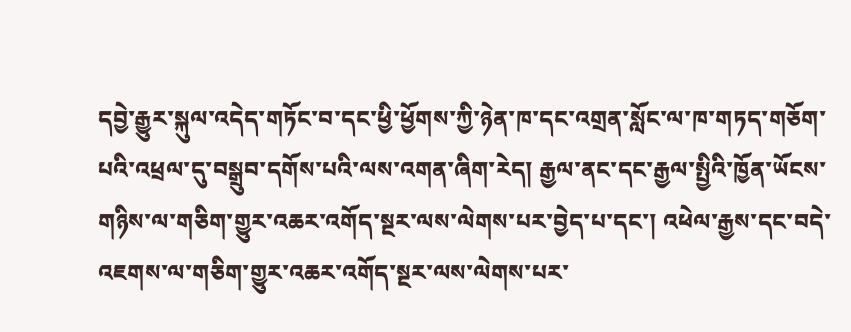དབྱེ་རྒྱུར་སྐུལ་འདེད་གཏོང་བ་དང་ཕྱི་ཕྱོགས་ཀྱི་ཉེན་ཁ་དང་འགྲན་སློང་ལ་ཁ་གཏད་གཅོག་པའི་འཕྲལ་དུ་བསྒྲུབ་དགོས་པའི་ལས་འགན་ཞིག་རེད། རྒྱལ་ནང་དང་རྒྱལ་སྤྱིའི་ཁྱོན་ཡོངས་གཉིས་ལ་གཅིག་གྱུར་འཆར་འགོད་སྔར་ལས་ལེགས་པར་བྱེད་པ་དང་། འཕེལ་རྒྱས་དང་བདེ་འཇགས་ལ་གཅིག་གྱུར་འཆར་འགོད་སྔར་ལས་ལེགས་པར་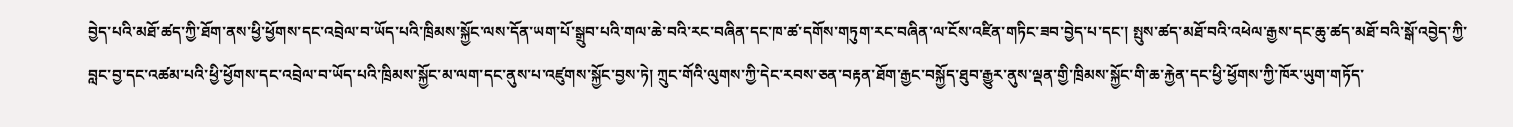བྱེད་པའི་མཐོ་ཚད་ཀྱི་ཐོག་ནས་ཕྱི་ཕྱོགས་དང་འབྲེལ་བ་ཡོད་པའི་ཁྲིམས་སྐྱོང་ལས་དོན་ཡག་པོ་སྒྲུབ་པའི་གལ་ཆེ་བའི་རང་བཞིན་དང་ཁ་ཚ་དགོས་གཏུག་རང་བཞིན་ལ་ངོས་འཛིན་གཏིང་ཟབ་བྱེད་པ་དང་། སྤུས་ཚད་མཐོ་བའི་འཕེལ་རྒྱས་དང་ཆུ་ཚད་མཐོ་བའི་སྒོ་འབྱེད་ཀྱི་བླང་བྱ་དང་འཚམ་པའི་ཕྱི་ཕྱོགས་དང་འབྲེལ་བ་ཡོད་པའི་ཁྲིམས་སྐྱོང་མ་ལག་དང་ནུས་པ་འཛུགས་སྐྱོང་བྱས་ཏེ། ཀྲུང་གོའི་ལུགས་ཀྱི་དེང་རབས་ཅན་བརྟན་ཐོག་རྒྱང་བསྐྱོད་ཐུབ་རྒྱུར་ནུས་ལྡན་གྱི་ཁྲིམས་སྐྱོང་གི་ཆ་རྐྱེན་དང་ཕྱི་ཕྱོགས་ཀྱི་ཁོར་ཡུག་གཏོད་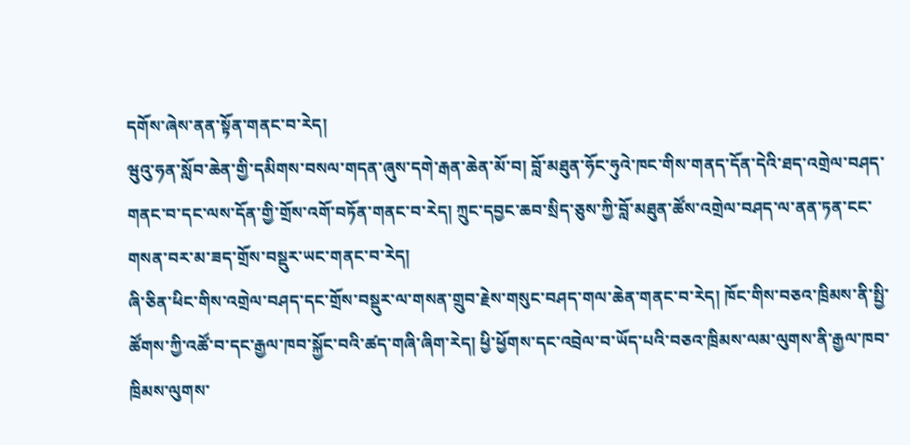དགོས་ཞེས་ནན་སྟོན་གནང་བ་རེད།
ཝུའུ་ཧན་སློབ་ཆེན་གྱི་དམིགས་བསལ་གདན་ཞུས་དགེ་རྒན་ཆེན་མོ་བ། བློ་མཐུན་ཧོང་ཧུའེ་ཁང་གིས་གནད་དོན་དེའི་ཐད་འགྲེལ་བཤད་གནང་བ་དང་ལས་དོན་གྱི་གྲོས་འགོ་བཏོན་གནང་བ་རེད། ཀྲུང་དབྱང་ཆབ་སྲིད་ཅུས་ཀྱི་བློ་མཐུན་ཚོས་འགྲེལ་བཤད་ལ་ནན་ཏན་ངང་གསན་བར་མ་ཟད་གྲོས་བསྡུར་ཡང་གནང་བ་རེད།
ཞི་ཅིན་ཕིང་གིས་འགྲེལ་བཤད་དང་གྲོས་བསྡུར་ལ་གསན་གྲུབ་རྗེས་གསུང་བཤད་གལ་ཆེན་གནང་བ་རེད། ཁོང་གིས་བཅའ་ཁྲིམས་ནི་སྤྱི་ཚོགས་ཀྱི་འཚོ་བ་དང་རྒྱལ་ཁབ་སྐྱོང་བའི་ཚད་གཞི་ཞིག་རེད། ཕྱི་ཕྱོགས་དང་འབྲེལ་བ་ཡོད་པའི་བཅའ་ཁྲིམས་ལམ་ལུགས་ནི་རྒྱལ་ཁབ་ཁྲིམས་ལུགས་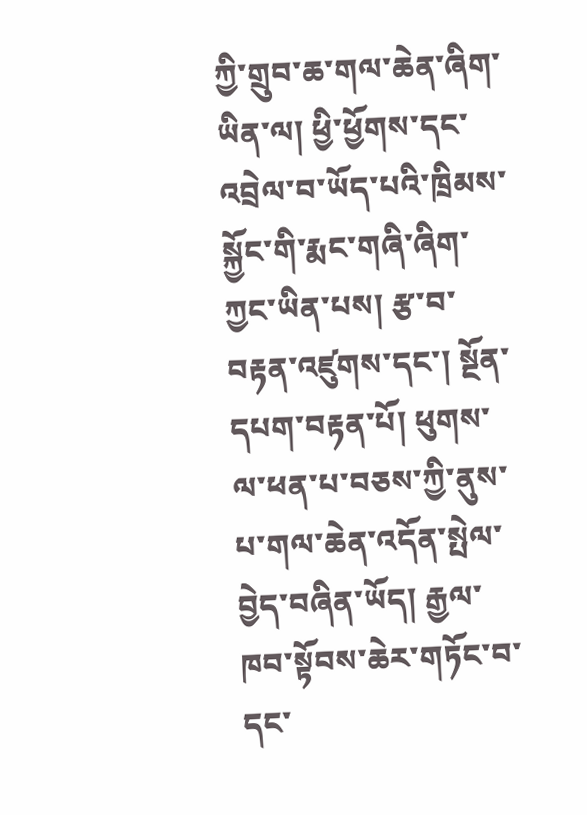ཀྱི་གྲུབ་ཆ་གལ་ཆེན་ཞིག་ཡིན་ལ། ཕྱི་ཕྱོགས་དང་འབྲེལ་བ་ཡོད་པའི་ཁྲིམས་སྐྱོང་གི་རྨང་གཞི་ཞིག་ཀྱང་ཡིན་པས། རྩ་བ་བརྟན་འཛུགས་དང་། སྔོན་དཔག་བརྟན་པོ། ཕུགས་ལ་ཕན་པ་བཅས་ཀྱི་ནུས་པ་གལ་ཆེན་འདོན་སྤེལ་བྱེད་བཞིན་ཡོད། རྒྱལ་ཁབ་སྟོབས་ཆེར་གཏོང་བ་དང་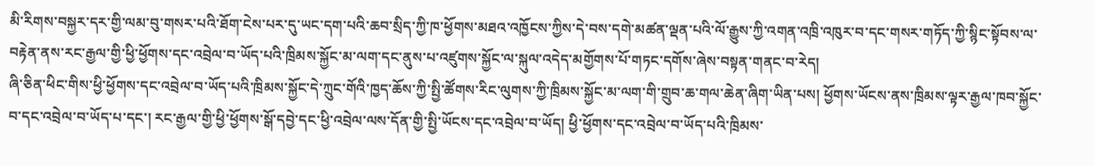མི་རིགས་བསྐྱར་དར་གྱི་ལམ་བུ་གསར་པའི་ཐོག་ངེས་པར་དུ་ཡང་དག་པའི་ཆབ་སྲིད་ཀྱི་ཁ་ཕྱོགས་མཐའ་འཁྱོངས་ཀྱིས་དེ་བས་དགེ་མཚན་ལྡན་པའི་ལོ་རྒྱུས་ཀྱི་འགན་འཁྲི་འཁུར་བ་དང་གསར་གཏོད་ཀྱི་སྙིང་སྟོབས་ལ་བརྟེན་ནས་རང་རྒྱལ་གྱི་ཕྱི་ཕྱོགས་དང་འབྲེལ་བ་ཡོད་པའི་ཁྲིམས་སྐྱོང་མ་ལག་དང་ནུས་པ་འཛུགས་སྐྱོང་ལ་སྐུལ་འདེད་མགྱོགས་པོ་གཏང་དགོས་ཞེས་བསྟན་གནང་བ་རེད།
ཞི་ཅིན་ཕིང་གིས་ཕྱི་ཕྱོགས་དང་འབྲེལ་བ་ཡོད་པའི་ཁྲིམས་སྐྱོང་དེ་ཀྲུང་གོའི་ཁྱད་ཆོས་ཀྱི་སྤྱི་ཚོགས་རིང་ལུགས་ཀྱི་ཁྲིམས་སྐྱོང་མ་ལག་གི་གྲུབ་ཆ་གལ་ཆེན་ཞིག་ཡིན་པས། ཕྱོགས་ཡོངས་ནས་ཁྲིམས་ལྟར་རྒྱལ་ཁབ་སྐྱོང་བ་དང་འབྲེལ་བ་ཡོད་པ་དང་། རང་རྒྱལ་གྱི་ཕྱི་ཕྱོགས་སྒོ་དབྱེ་དང་ཕྱི་འབྲེལ་ལས་དོན་གྱི་སྤྱི་ཡོངས་དང་འབྲེལ་བ་ཡོད། ཕྱི་ཕྱོགས་དང་འབྲེལ་བ་ཡོད་པའི་ཁྲིམས་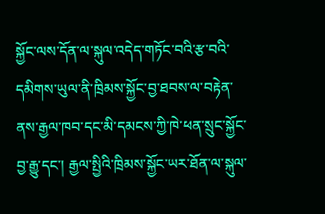སྐྱོང་ལས་དོན་ལ་སྐུལ་འདེད་གཏོང་བའི་རྩ་བའི་དམིགས་ཡུལ་ནི་ཁྲིམས་སྐྱོང་བྱ་ཐབས་ལ་བརྟེན་ནས་རྒྱལ་ཁབ་དང་མི་དམངས་ཀྱི་ཁེ་ཕན་སྲུང་སྐྱོང་བྱ་རྒྱུ་དང་། རྒྱལ་སྤྱིའི་ཁྲིམས་སྐྱོང་ཡར་ཐོན་ལ་སྐུལ་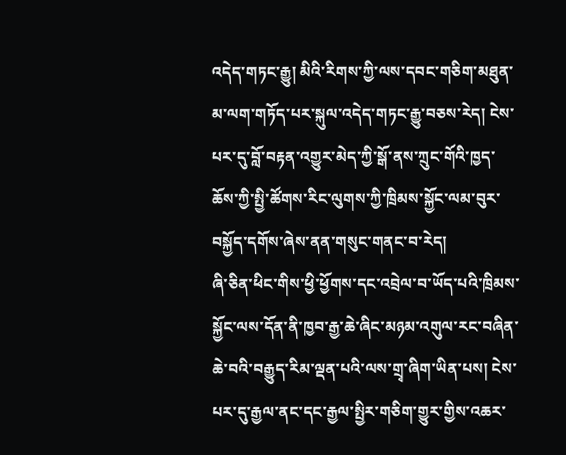འདེད་གཏང་རྒྱུ། མིའི་རིགས་ཀྱི་ལས་དབང་གཅིག་མཐུན་མ་ལག་གཏོད་པར་སྐུལ་འདེད་གཏང་རྒྱུ་བཅས་རེད། ངེས་པར་དུ་བློ་བརྟན་འགྱུར་མེད་ཀྱི་སྒོ་ནས་ཀྲུང་གོའི་ཁྱད་ཆོས་ཀྱི་སྤྱི་ཚོགས་རིང་ལུགས་ཀྱི་ཁྲིམས་སྐྱོང་ལམ་བུར་བསྐྱོད་དགོས་ཞེས་ནན་གསུང་གནང་བ་རེད།
ཞི་ཅིན་ཕིང་གིས་ཕྱི་ཕྱོགས་དང་འབྲེལ་བ་ཡོད་པའི་ཁྲིམས་སྐྱོང་ལས་དོན་ནི་ཁྱབ་རྒྱ་ཆེ་ཞིང་མཉམ་འགུལ་རང་བཞིན་ཆེ་བའི་བརྒྱུད་རིམ་ལྡན་པའི་ལས་གྲྭ་ཞིག་ཡིན་པས། ངེས་པར་དུ་རྒྱལ་ནང་དང་རྒྱལ་སྤྱིར་གཅིག་གྱུར་གྱིས་འཆར་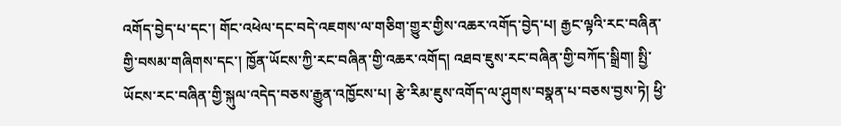འགོད་བྱེད་པ་དང་། གོང་འཕེལ་དང་བདེ་འཇགས་ལ་གཅིག་གྱུར་གྱིས་འཆར་འགོད་བྱེད་པ། རྒྱང་ལྟའི་རང་བཞིན་གྱི་བསམ་གཞིགས་དང་། ཁྱོན་ཡོངས་ཀྱི་རང་བཞིན་གྱི་འཆར་འགོད། འཐབ་ཇུས་རང་བཞིན་གྱི་བཀོད་སྒྲིག། སྤྱི་ཡོངས་རང་བཞིན་གྱི་སྐུལ་འདེད་བཅས་རྒྱུན་འཁྱོངས་པ། རྩེ་རིམ་ཇུས་འགོད་ལ་ཤུགས་བསྣན་པ་བཅས་བྱས་ཏེ། ཕྱི་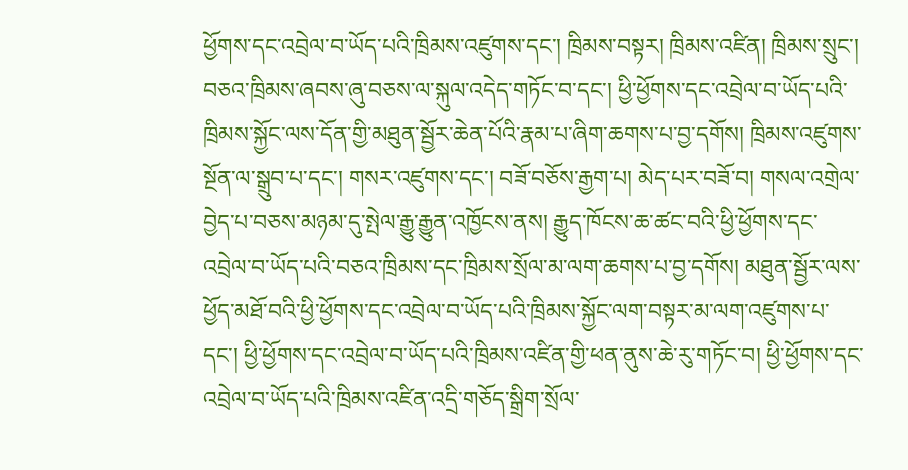ཕྱོགས་དང་འབྲེལ་བ་ཡོད་པའི་ཁྲིམས་འཛུགས་དང་། ཁྲིམས་བསྟར། ཁྲིམས་འཛིན། ཁྲིམས་སྲུང་། བཅའ་ཁྲིམས་ཞབས་ཞུ་བཅས་ལ་སྐུལ་འདེད་གཏོང་བ་དང་། ཕྱི་ཕྱོགས་དང་འབྲེལ་བ་ཡོད་པའི་ཁྲིམས་སྐྱོང་ལས་དོན་གྱི་མཐུན་སྦྱོར་ཆེན་པོའི་རྣམ་པ་ཞིག་ཆགས་པ་བྱ་དགོས། ཁྲིམས་འཛུགས་སྔོན་ལ་སྒྲུབ་པ་དང་། གསར་འཛུགས་དང་། བཟོ་བཅོས་རྒྱག་པ། མེད་པར་བཟོ་བ། གསལ་འགྲེལ་བྱེད་པ་བཅས་མཉམ་དུ་སྤེལ་རྒྱུ་རྒྱུན་འཁྱོངས་ནས། རྒྱུད་ཁོངས་ཆ་ཚང་བའི་ཕྱི་ཕྱོགས་དང་འབྲེལ་བ་ཡོད་པའི་བཅའ་ཁྲིམས་དང་ཁྲིམས་སྲོལ་མ་ལག་ཆགས་པ་བྱ་དགོས། མཐུན་སྦྱོར་ལས་ཕྱོད་མཐོ་བའི་ཕྱི་ཕྱོགས་དང་འབྲེལ་བ་ཡོད་པའི་ཁྲིམས་སྐྱོང་ལག་བསྟར་མ་ལག་འཛུགས་པ་དང་། ཕྱི་ཕྱོགས་དང་འབྲེལ་བ་ཡོད་པའི་ཁྲིམས་འཛིན་གྱི་ཕན་ནུས་ཆེ་རུ་གཏོང་བ། ཕྱི་ཕྱོགས་དང་འབྲེལ་བ་ཡོད་པའི་ཁྲིམས་འཛིན་འདྲི་གཅོད་སྒྲིག་སྲོལ་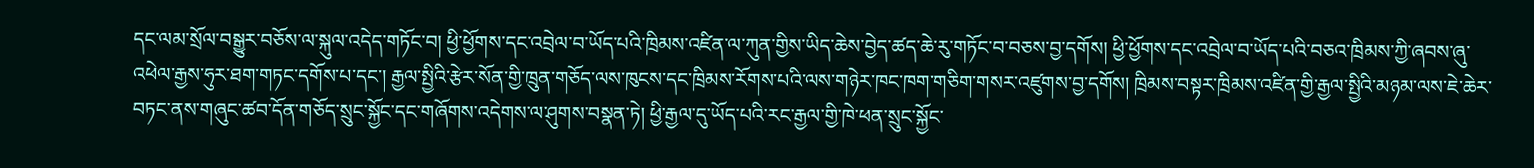དང་ལམ་སྲོལ་བསྒྱུར་བཅོས་ལ་སྐུལ་འདེད་གཏོང་བ། ཕྱི་ཕྱོགས་དང་འབྲེལ་བ་ཡོད་པའི་ཁྲིམས་འཛིན་ལ་ཀུན་གྱིས་ཡིད་ཆེས་བྱེད་ཚད་ཆེ་རུ་གཏོང་བ་བཅས་བྱ་དགོས། ཕྱི་ཕྱོགས་དང་འབྲེལ་བ་ཡོད་པའི་བཅའ་ཁྲིམས་ཀྱི་ཞབས་ཞུ་འཕེལ་རྒྱས་ཧུར་ཐག་གཏང་དགོས་པ་དང་། རྒྱལ་སྤྱིའི་རྩེར་སོན་གྱི་ཁྲུན་གཅོད་ལས་ཁུངས་དང་ཁྲིམས་རོགས་པའི་ལས་གཉེར་ཁང་ཁག་གཅིག་གསར་འཛུགས་བྱ་དགོས། ཁྲིམས་བསྟར་ཁྲིམས་འཛིན་གྱི་རྒྱལ་སྤྱིའི་མཉམ་ལས་ཇེ་ཆེར་བཏང་ནས་གཞུང་ཚབ་དོན་གཅོད་སྲུང་སྐྱོང་དང་གཞོགས་འདེགས་ལ་ཤུགས་བསྣན་ཏེ། ཕྱི་རྒྱལ་དུ་ཡོད་པའི་རང་རྒྱལ་གྱི་ཁེ་ཕན་སྲུང་སྐྱོང་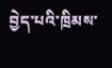བྱེད་པའི་ཁྲིམས་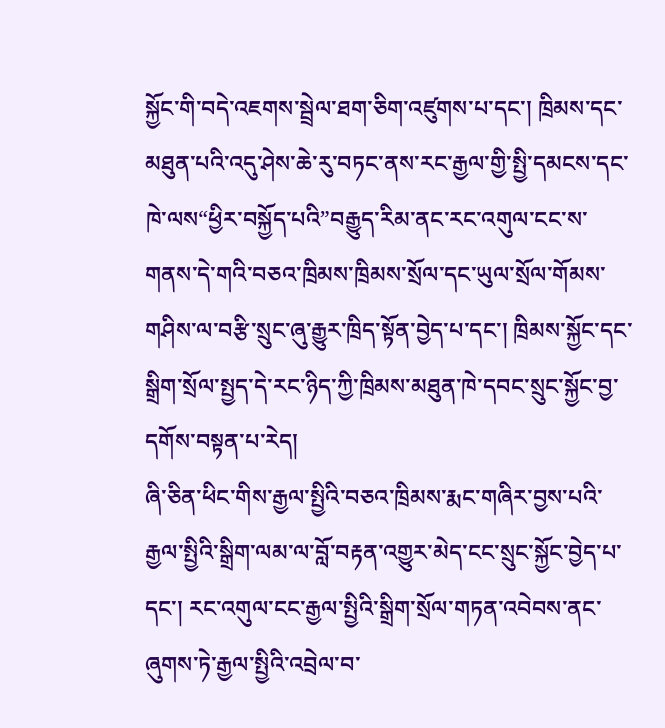སྐྱོང་གི་བདེ་འཇགས་སྦྲེལ་ཐག་ཅིག་འཛུགས་པ་དང་། ཁྲིམས་དང་མཐུན་པའི་འདུ་ཤེས་ཆེ་རུ་བཏང་ནས་རང་རྒྱལ་གྱི་སྤྱི་དམངས་དང་ཁེ་ལས“ཕྱིར་བསྐྱོད་པའི”བརྒྱུད་རིམ་ནང་རང་འགུལ་ངང་ས་གནས་དེ་གའི་བཅའ་ཁྲིམས་ཁྲིམས་སྲོལ་དང་ཡུལ་སྲོལ་གོམས་གཤིས་ལ་བརྩི་སྲུང་ཞུ་རྒྱུར་ཁྲིད་སྟོན་བྱེད་པ་དང་། ཁྲིམས་སྐྱོང་དང་སྒྲིག་སྲོལ་སྤྱད་དེ་རང་ཉིད་ཀྱི་ཁྲིམས་མཐུན་ཁེ་དབང་སྲུང་སྐྱོང་བྱ་དགོས་བསྟན་པ་རེད།
ཞི་ཅིན་ཕིང་གིས་རྒྱལ་སྤྱིའི་བཅའ་ཁྲིམས་རྨང་གཞིར་བྱས་པའི་རྒྱལ་སྤྱིའི་སྒྲིག་ལམ་ལ་བློ་བརྟན་འགྱུར་མེད་ངང་སྲུང་སྐྱོང་བྱེད་པ་དང་། རང་འགུལ་ངང་རྒྱལ་སྤྱིའི་སྒྲིག་སྲོལ་གཏན་འབེབས་ནང་ཞུགས་ཏེ་རྒྱལ་སྤྱིའི་འབྲེལ་བ་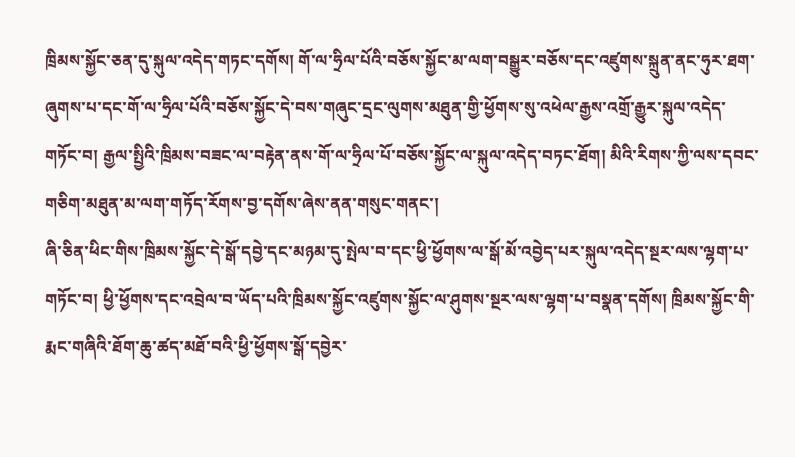ཁྲིམས་སྐྱོང་ཅན་དུ་སྐུལ་འདེད་གཏང་དགོས། གོ་ལ་ཧྲིལ་པོའི་བཅོས་སྐྱོང་མ་ལག་བསྒྱུར་བཅོས་དང་འཛུགས་སྐྲུན་ནང་ཧུར་ཐག་ཞུགས་པ་དང་གོ་ལ་ཧྲིལ་པོའི་བཅོས་སྐྱོང་དེ་བས་གཞུང་དྲང་ལུགས་མཐུན་གྱི་ཕྱོགས་སུ་འཕེལ་རྒྱས་འགྲོ་རྒྱུར་སྐུལ་འདེད་གཏོང་བ། རྒྱལ་སྤྱིའི་ཁྲིམས་བཟང་ལ་བརྟེན་ནས་གོ་ལ་ཧྲིལ་པོ་བཅོས་སྐྱོང་ལ་སྐུལ་འདེད་བཏང་ཐོག། མིའི་རིགས་ཀྱི་ལས་དབང་གཅིག་མཐུན་མ་ལག་གཏོད་རོགས་བྱ་དགོས་ཞེས་ནན་གསུང་གནང་།
ཞི་ཅིན་ཕིང་གིས་ཁྲིམས་སྐྱོང་དེ་སྒོ་དབྱེ་དང་མཉམ་དུ་སྤེལ་བ་དང་ཕྱི་ཕྱོགས་ལ་སྒོ་མོ་འབྱེད་པར་སྐུལ་འདེད་སྔར་ལས་ལྷག་པ་གཏོང་བ། ཕྱི་ཕྱོགས་དང་འབྲེལ་བ་ཡོད་པའི་ཁྲིམས་སྐྱོང་འཛུགས་སྐྱོང་ལ་ཤུགས་སྔར་ལས་ལྷག་པ་བསྣན་དགོས། ཁྲིམས་སྐྱོང་གི་རྨང་གཞིའི་ཐོག་ཆུ་ཚད་མཐོ་བའི་ཕྱི་ཕྱོགས་སྒོ་དབྱེར་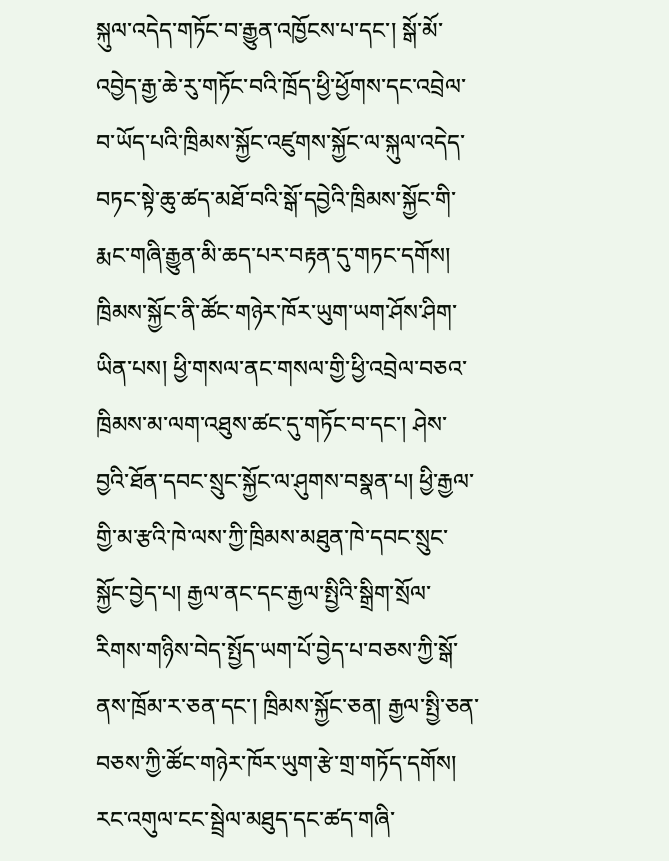སྐུལ་འདེད་གཏོང་བ་རྒྱུན་འཁྱོངས་པ་དང་། སྒོ་མོ་འབྱེད་རྒྱ་ཆེ་རུ་གཏོང་བའི་ཁྲོད་ཕྱི་ཕྱོགས་དང་འབྲེལ་བ་ཡོད་པའི་ཁྲིམས་སྐྱོང་འཛུགས་སྐྱོང་ལ་སྐུལ་འདེད་བཏང་སྟེ་ཆུ་ཚད་མཐོ་བའི་སྒོ་དབྱེའི་ཁྲིམས་སྐྱོང་གི་རྨང་གཞི་རྒྱུན་མི་ཆད་པར་བརྟན་དུ་གཏང་དགོས། ཁྲིམས་སྐྱོང་ནི་ཚོང་གཉེར་ཁོར་ཡུག་ཡག་ཤོས་ཤིག་ཡིན་པས། ཕྱི་གསལ་ནང་གསལ་གྱི་ཕྱི་འབྲེལ་བཅའ་ཁྲིམས་མ་ལག་འཐུས་ཚང་དུ་གཏོང་བ་དང་། ཤེས་བྱའི་ཐོན་དབང་སྲུང་སྐྱོང་ལ་ཤུགས་བསྣན་པ། ཕྱི་རྒྱལ་གྱི་མ་རྩའི་ཁེ་ལས་ཀྱི་ཁྲིམས་མཐུན་ཁེ་དབང་སྲུང་སྐྱོང་བྱེད་པ། རྒྱལ་ནང་དང་རྒྱལ་སྤྱིའི་སྒྲིག་སྲོལ་རིགས་གཉིས་བེད་སྤྱོད་ཡག་པོ་བྱེད་པ་བཅས་ཀྱི་སྒོ་ནས་ཁྲོམ་ར་ཅན་དང་། ཁྲིམས་སྐྱོང་ཅན། རྒྱལ་སྤྱི་ཅན་བཅས་ཀྱི་ཚོང་གཉེར་ཁོར་ཡུག་རྩེ་གྲ་གཏོད་དགོས། རང་འགུལ་ངང་སྦྲེལ་མཐུད་དང་ཚད་གཞི་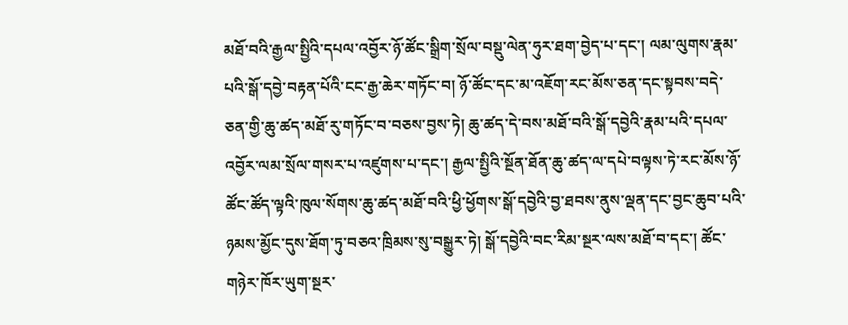མཐོ་བའི་རྒྱལ་སྤྱིའི་དཔལ་འབྱོར་ཉོ་ཚོང་སྒྲིག་སྲོལ་བསྡུ་ལེན་ཧུར་ཐག་བྱེད་པ་དང་། ལམ་ལུགས་རྣམ་པའི་སྒོ་དབྱེ་བརྟན་པོའི་ངང་རྒྱ་ཆེར་གཏོང་བ། ཉོ་ཚོང་དང་མ་འཇོག་རང་མོས་ཅན་དང་སྟབས་བདེ་ཅན་གྱི་ཆུ་ཚད་མཐོ་རུ་གཏོང་བ་བཅས་བྱས་ཏེ། ཆུ་ཚད་དེ་བས་མཐོ་བའི་སྒོ་དབྱེའི་རྣམ་པའི་དཔལ་འབྱོར་ལམ་སྲོལ་གསར་པ་འཛུགས་པ་དང་། རྒྱལ་སྤྱིའི་སྔོན་ཐོན་ཆུ་ཚད་ལ་དཔེ་བལྟས་ཏེ་རང་མོས་ཉོ་ཚོང་ཚོད་ལྟའི་ཁུལ་སོགས་ཆུ་ཚད་མཐོ་བའི་ཕྱི་ཕྱོགས་སྒོ་དབྱེའི་བྱ་ཐབས་ནུས་ལྡན་དང་བྱང་ཆུབ་པའི་ཉམས་མྱོང་དུས་ཐོག་ཏུ་བཅའ་ཁྲིམས་སུ་བསྒྱུར་ཏེ། སྒོ་དབྱེའི་བང་རིམ་སྔར་ལས་མཐོ་བ་དང་། ཚོང་གཉེར་ཁོར་ཡུག་སྔར་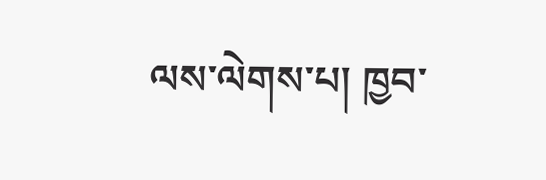ལས་ལེགས་པ། ཁྱབ་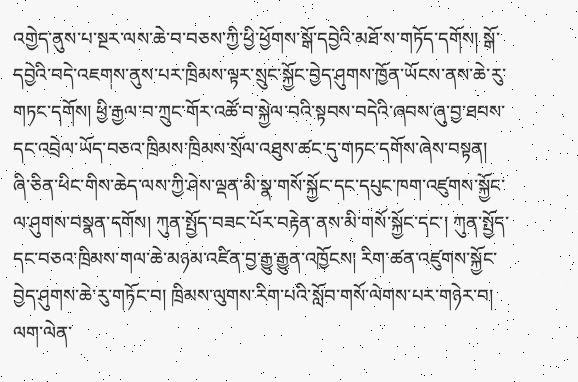འགྱེད་ནུས་པ་སྔར་ལས་ཆེ་བ་བཅས་ཀྱི་ཕྱི་ཕྱོགས་སྒོ་དབྱེའི་མཐོ་ས་གཏོད་དགོས། སྒོ་དབྱེའི་བདེ་འཇགས་ནུས་པར་ཁྲིམས་ལྟར་སྲུང་སྐྱོང་བྱེད་ཤུགས་ཁྱོན་ཡོངས་ནས་ཆེ་རུ་གཏང་དགོས། ཕྱི་རྒྱལ་བ་ཀྲུང་གོར་འཚོ་བ་སྐྱེལ་བའི་སྟབས་བདེའི་ཞབས་ཞུ་བྱ་ཐབས་དང་འབྲེལ་ཡོད་བཅའ་ཁྲིམས་ཁྲིམས་སྲོལ་འཐུས་ཚང་དུ་གཏང་དགོས་ཞེས་བསྟན།
ཞི་ཅིན་ཕིང་གིས་ཆེད་ལས་ཀྱི་ཤེས་ལྡན་མི་སྣ་གསོ་སྐྱོང་དང་དཔུང་ཁག་འཛུགས་སྐྱོང་ལ་ཤུགས་བསྣན་དགོས། ཀུན་སྤྱོད་བཟང་པོར་བརྟེན་ནས་མི་གསོ་སྐྱོང་དང་། ཀུན་སྤྱོད་དང་བཅའ་ཁྲིམས་གལ་ཆེ་མཉམ་འཛིན་བྱ་རྒྱུ་རྒྱུན་འཁྱོངས། རིག་ཚན་འཛུགས་སྐྱོང་བྱེད་ཤུགས་ཆེ་རུ་གཏོང་བ། ཁྲིམས་ལུགས་རིག་པའི་སློབ་གསོ་ལེགས་པར་གཉེར་བ། ལག་ལེན་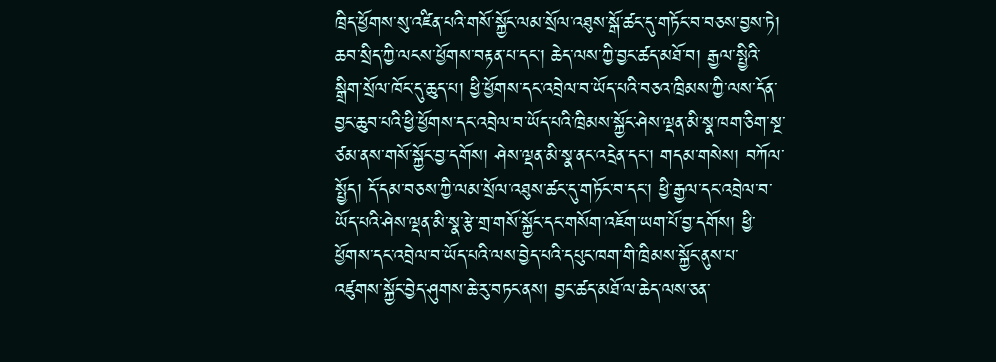ཁྲིད་ཕྱོགས་སུ་འཛིན་པའི་གསོ་སྐྱོང་ལམ་སྲོལ་འཐུས་སྒོ་ཚང་དུ་གཏོང་བ་བཅས་བྱས་ཏེ། ཆབ་སྲིད་ཀྱི་ལངས་ཕྱོགས་བརྟན་པ་དང་། ཆེད་ལས་ཀྱི་བྱང་ཚད་མཐོ་བ། རྒྱལ་སྤྱིའི་སྒྲིག་སྲོལ་ཁོང་དུ་ཆུད་པ། ཕྱི་ཕྱོགས་དང་འབྲེལ་བ་ཡོད་པའི་བཅའ་ཁྲིམས་ཀྱི་ལས་དོན་བྱང་ཆུབ་པའི་ཕྱི་ཕྱོགས་དང་འབྲེལ་བ་ཡོད་པའི་ཁྲིམས་སྐྱོང་ཤེས་ལྡན་མི་སྣ་ཁག་ཅིག་སྔ་ཙམ་ནས་གསོ་སྐྱོང་བྱ་དགོས། ཤེས་ལྡན་མི་སྣ་ནང་འདྲེན་དང་། གདམ་གསེས། བཀོལ་སྤྱོད། དོ་དམ་བཅས་ཀྱི་ལམ་སྲོལ་འཐུས་ཚང་དུ་གཏོང་བ་དང་། ཕྱི་རྒྱལ་དང་འབྲེལ་བ་ཡོད་པའི་ཤེས་ལྡན་མི་སྣ་རྩེ་གྲ་གསོ་སྐྱོང་དང་གསོག་འཇོག་ཡག་པོ་བྱ་དགོས། ཕྱི་ཕྱོགས་དང་འབྲེལ་བ་ཡོད་པའི་ལས་བྱེད་པའི་དཔུང་ཁག་གི་ཁྲིམས་སྐྱོང་ནུས་པ་འཛུགས་སྐྱོང་བྱེད་ཤུགས་ཆེ་རུ་བཏང་ནས། བྱང་ཚད་མཐོ་ལ་ཆེད་ལས་ཅན་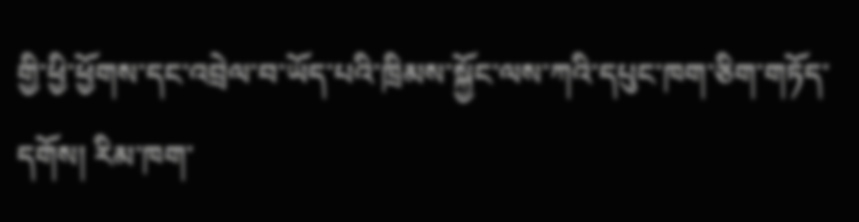གྱི་ཕྱི་ཕྱོགས་དང་འབྲེལ་བ་ཡོད་པའི་ཁྲིམས་སྐྱོང་ལས་ཀའི་དཔུང་ཁག་ཅིག་གཏོད་དགོས། རིམ་ཁག་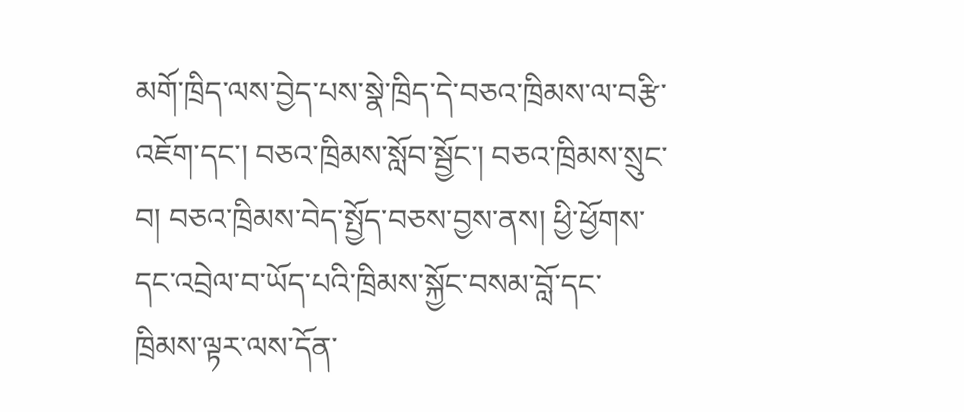མགོ་ཁྲིད་ལས་བྱེད་པས་སྣེ་ཁྲིད་དེ་བཅའ་ཁྲིམས་ལ་བརྩི་འཇོག་དང་། བཅའ་ཁྲིམས་སློབ་སྦྱོང་། བཅའ་ཁྲིམས་སྲུང་བ། བཅའ་ཁྲིམས་བེད་སྤྱོད་བཅས་བྱས་ནས། ཕྱི་ཕྱོགས་དང་འབྲེལ་བ་ཡོད་པའི་ཁྲིམས་སྐྱོང་བསམ་བློ་དང་ཁྲིམས་ལྟར་ལས་དོན་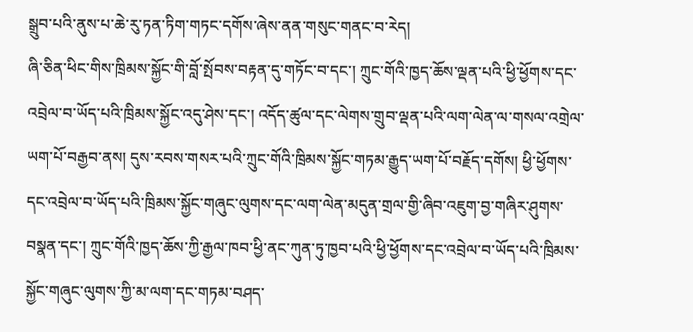སྒྲུབ་པའི་ནུས་པ་ཆེ་རུ་ཏན་ཏིག་གཏང་དགོས་ཞེས་ནན་གསུང་གནང་བ་རེད།
ཞི་ཅིན་ཕིང་གིས་ཁྲིམས་སྐྱོང་གི་བློ་སྤོབས་བརྟན་དུ་གཏོང་བ་དང་། ཀྲུང་གོའི་ཁྱད་ཆོས་ལྡན་པའི་ཕྱི་ཕྱོགས་དང་འབྲེལ་བ་ཡོད་པའི་ཁྲིམས་སྐྱོང་འདུ་ཤེས་དང་། འདོད་ཚུལ་དང་ལེགས་གྲུབ་ལྡན་པའི་ལག་ལེན་ལ་གསལ་འགྲེལ་ཡག་པོ་བརྒྱབ་ནས། དུས་རབས་གསར་པའི་ཀྲུང་གོའི་ཁྲིམས་སྐྱོང་གཏམ་རྒྱུད་ཡག་པོ་བརྗོད་དགོས། ཕྱི་ཕྱོགས་དང་འབྲེལ་བ་ཡོད་པའི་ཁྲིམས་སྐྱོང་གཞུང་ལུགས་དང་ལག་ལེན་མདུན་གྲལ་གྱི་ཞིབ་འཇུག་བྱ་གཞིར་ཤུགས་བསྣན་དང་། ཀྲུང་གོའི་ཁྱད་ཆོས་ཀྱི་རྒྱལ་ཁབ་ཕྱི་ནང་ཀུན་ཏུ་ཁྱབ་པའི་ཕྱི་ཕྱོགས་དང་འབྲེལ་བ་ཡོད་པའི་ཁྲིམས་སྐྱོང་གཞུང་ལུགས་ཀྱི་མ་ལག་དང་གཏམ་བཤད་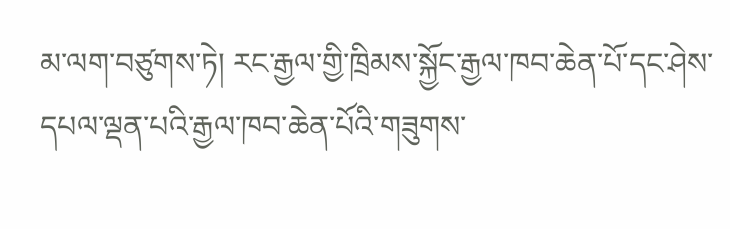མ་ལག་བཙུགས་ཏེ། རང་རྒྱལ་གྱི་ཁྲིམས་སྐྱོང་རྒྱལ་ཁབ་ཆེན་པོ་དང་ཤེས་དཔལ་ལྡན་པའི་རྒྱལ་ཁབ་ཆེན་པོའི་གཟུགས་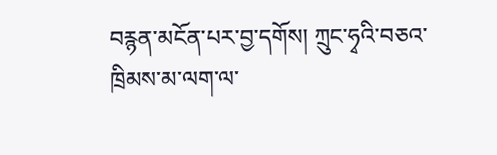བརྙན་མངོན་པར་བྱ་དགོས། ཀྲུང་ཧྭའི་བཅའ་ཁྲིམས་མ་ལག་ལ་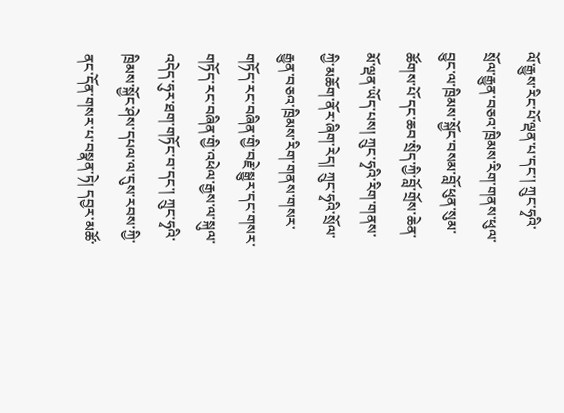ལོ་རྒྱུས་རིང་པོ་ལྡན་པ་དང་། ཀྲུང་ཧྭའི་སྲོལ་རྒྱུན་བཅའ་ཁྲིམས་རིག་གནས་ཕུལ་བྱུང་ལ་ཁྲིམས་སྐྱོང་བསམ་བློ་ཕུན་སུམ་ཚོགས་པོ་དང་ཆབ་སྲིད་ཀྱི་བློ་གྲོས་ཆེན་མོ་ལྡན་ཡོད་པས། ཀྲུང་ཧྭའི་རིག་གནས་ཀྱི་མཆོག་ནོར་ཞིག་རེད། ཀྲུང་ཧྭའི་སྲོལ་རྒྱུན་བཅའ་ཁྲིམས་རིག་གནས་གསར་གཏོད་རང་བཞིན་གྱི་བརྗེ་སྒྱུར་དང་གསར་གཏོད་རང་བཞིན་གྱི་འཕེལ་རྒྱས་ལ་སྐུལ་འདེད་ཧུར་ཐག་གཏོང་བ་དང་། ཀྲུང་ཧྭའི་ཁྲིམས་སྐྱོང་ཤེས་དཔལ་ལ་དུས་རབས་ཀྱི་ནང་དོན་གསར་པ་བསྣན་ཏེ། དབྱར་མཚོ་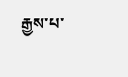རྒྱས་པ་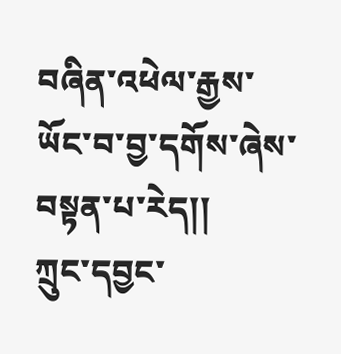བཞིན་འཕེལ་རྒྱས་ཡོང་བ་བྱ་དགོས་ཞེས་བསྟན་པ་རེད།།
ཀྲུང་དབྱང་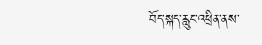བོད་སྐད་རླུང་འཕྲིན་ནས་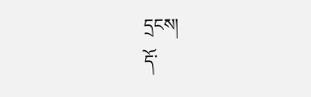དྲངས།
དོ་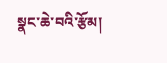སྣང་ཆེ་བའི་རྩོམ།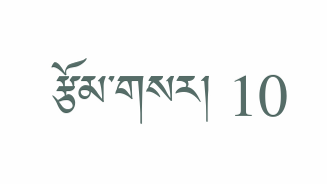རྩོམ་གསར། 10